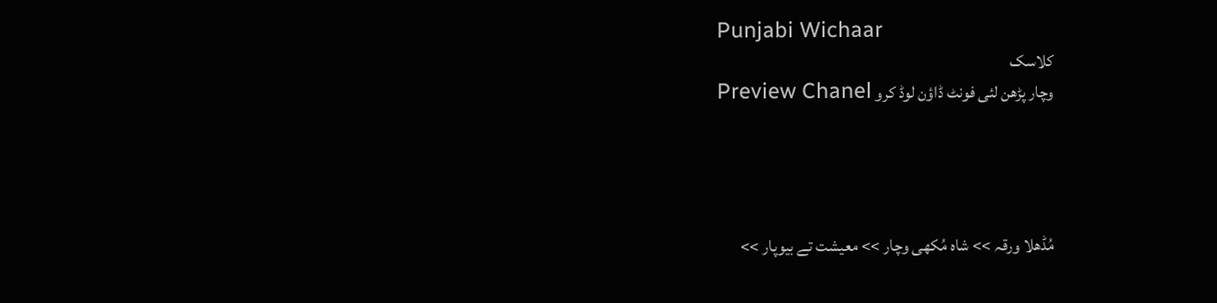Punjabi Wichaar
کلاسک
وچار پڑھن لئی فونٹ ڈاؤن لوڈ کرو Preview Chanel




مُڈھلا ورقہ >> شاہ مُکھی وچار >> معیشت تے بیوپار >>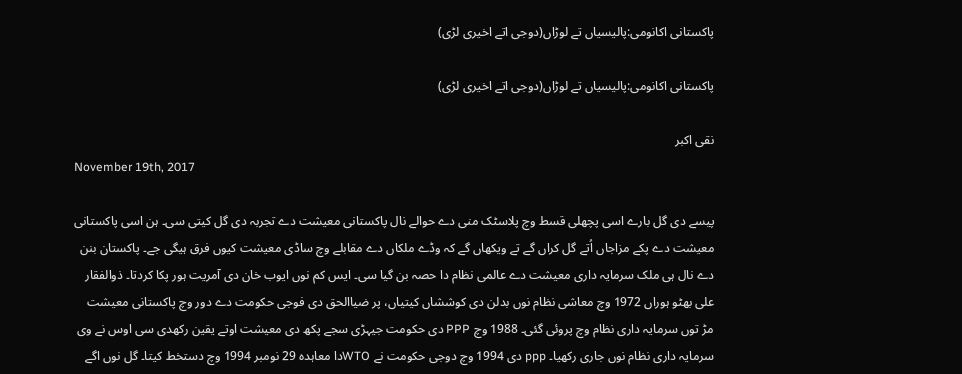پاکستانی اکانومی:پالیسیاں تے لوڑاں(دوجی اتے اخیری لڑی)

پاکستانی اکانومی:پالیسیاں تے لوڑاں(دوجی اتے اخیری لڑی)

نقی اکبر
November 19th, 2017

پیسے دی گل بارے اسی پچھلی قسط وچ پلاسٹک منی دے حوالے نال پاکستانی معیشت دے تجربہ دی گل کیتی سی۔ ہن اسی پاکستانی معیشت دے پکے مزاجاں اُتے گل کراں گے تے ویکھاں گے کہ وڈے ملکاں دے مقابلے وچ ساڈی معیشت کیوں فرق ہیگی جے۔ پاکستان بنن دے نال ہی ملک سرمایہ داری معیشت دے عالمی نظام دا حصہ بن گیا سی۔ ایس کم نوں ایوب خان دی آمریت ہور پکا کردتا۔ ذوالفقار علی بھٹو ہوراں 1972 وچ معاشی نظام نوں بدلن دی کوششاں کیتیاں، پر ضیاالحق دی فوجی حکومت دے دور وچ پاکستانی معیشت مڑ توں سرمایہ داری نظام وچ پروئی گئی۔ 1988 وچ PPP دی حکومت جیہڑی سجے پکھ دی معیشت اوتے یقین رکھدی سی اوس نے وی سرمایہ داری نظام نوں جاری رکھیا۔ ppp دی 1994 وچ دوجی حکومت نے WTOدا معاہدہ 29 نومبر 1994 وچ دستخط کیتا۔ گل نوں اگے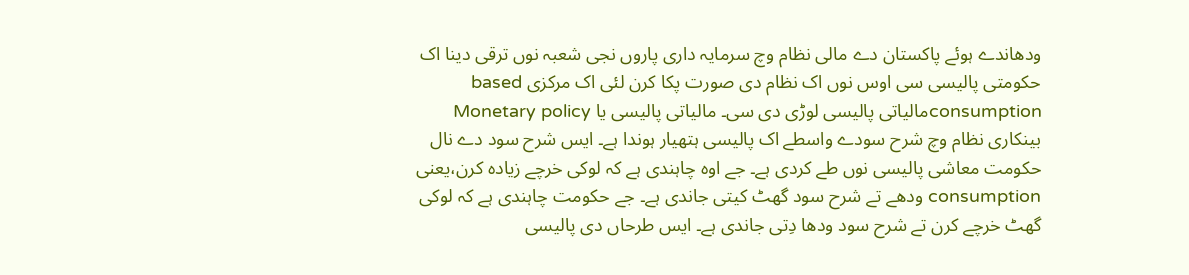ودھاندے ہوئے پاکستان دے مالی نظام وچ سرمایہ داری پاروں نجی شعبہ نوں ترقی دینا اک حکومتی پالیسی سی اوس نوں اک نظام دی صورت پکا کرن لئی اک مرکزی based consumptionمالیاتی پالیسی لوڑی دی سی۔ مالیاتی پالیسی یا Monetary policy بینکاری نظام وچ شرح سودے واسطے اک پالیسی ہتھیار ہوندا ہے۔ ایس شرح سود دے نال حکومت معاشی پالیسی نوں طے کردی ہے۔ جے اوہ چاہندی ہے کہ لوکی خرچے زیادہ کرن،یعنی consumption ودھے تے شرح سود گھٹ کیتی جاندی ہے۔ جے حکومت چاہندی ہے کہ لوکی گھٹ خرچے کرن تے شرح سود ودھا دِتی جاندی ہے۔ ایس طرحاں دی پالیسی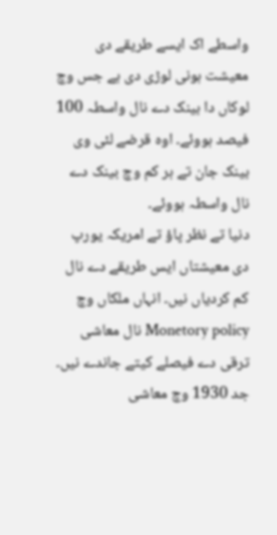واسطے اک ایسے طریقے دی معیشت ہونی لوڑی دی ہے جس وچ لوکاں دا بینک دے نال واسطہ 100 فیصد ہووئے۔ اوہ قرضے لئی وی بینک جان تے ہر کم وچ بینک دے نال واسطہ ہووئے۔
دنیا تے نظر پاؤ تے امریکہ یورپ دی معیشتاں ایس طریقے دے نال کم کردیاں نیں۔ انہاں ملکاں وچ Monetory policy نال معاشی ترقی دے فیصلے کیتے جاندے نیں۔ جد 1930 وچ معاشی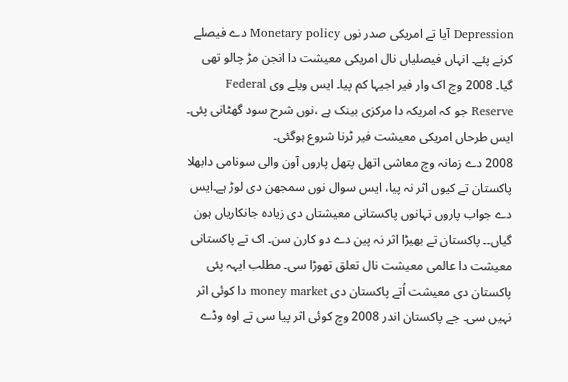Depression آیا تے امریکی صدر نوں Monetary policy دے فیصلے کرنے پئے۔ انہاں فیصلیاں نال امریکی معیشت دا انجن مڑ چالو تھی گیا۔ 2008 وچ اک وار فیر اجیہا کم پیا۔ ایس ویلے وی Federal Reserve جو کہ امریکہ دا مرکزی بینک ہے ،نوں شرح سود گھٹانی پئی۔ ایس طرحاں امریکی معیشت فیر ٹرنا شروع ہوگئی۔
2008 دے زمانہ وچ معاشی اتھل پتھل پاروں آون والی سونامی دابھلا پاکستان تے کیوں اثر نہ پیا، ایس سوال نوں سمجھن دی لوڑ ہے۔ایس دے جواب پاروں تہانوں پاکستانی معیشتاں دی زیادہ جانکاریاں ہون گیاں۔۔ پاکستان تے بھیڑا اثر نہ پین دے دو کارن سن۔ اک تے پاکستانی معیشت دا عالمی معیشت نال تعلق تھوڑا سی۔ مطلب ایہہ پئی پاکستان دی معیشت اُتے پاکستان دی money market دا کوئی اثر نہیں سی۔ جے پاکستان اندر 2008 وچ کوئی اثر پیا سی تے اوہ وڈے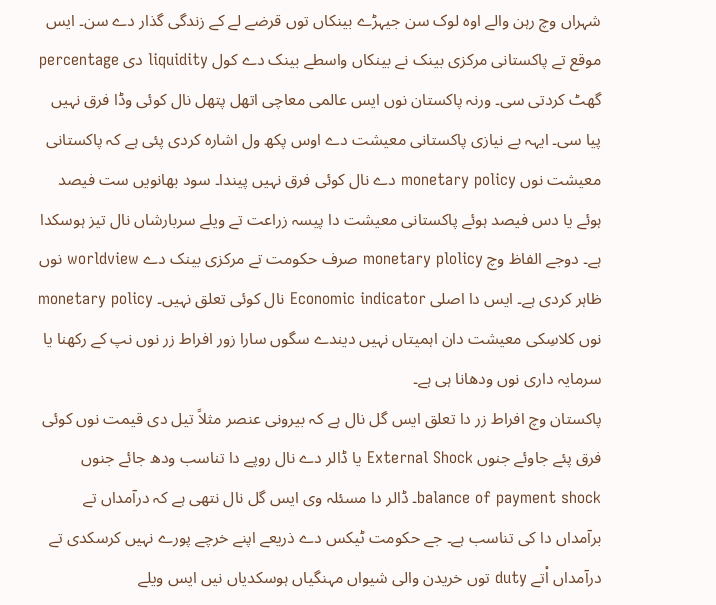شہراں وچ رہن والے اوہ لوک سن جیہڑے بینکاں توں قرضے لے کے زندگی گذار دے سن۔ ایس موقع تے پاکستانی مرکزی بینک نے بینکاں واسطے بینک دے کول liquidity دی percentage گھٹ کردتی سی۔ ورنہ پاکستان نوں ایس عالمی معاچی اتھل پتھل نال کوئی وڈا فرق نہیں پیا سی۔ ایہہ بے نیازی پاکستانی معیشت دے اوس پکھ ول اشارہ کردی پئی ہے کہ پاکستانی معیشت نوں monetary policy دے نال کوئی فرق نہیں پیندا۔ سود بھانویں ست فیصد ہوئے یا دس فیصد ہوئے پاکستانی معیشت دا پیسہ زراعت تے ویلے سربارشاں نال تیز ہوسکدا ہے۔ دوجے الفاظ وچ monetary plolicy صرف حکومت تے مرکزی بینک دے worldview نوں ظاہر کردی ہے۔ ایس دا اصلی Economic indicator نال کوئی تعلق نہیں۔ monetary policy نوں کلاسِکی معیشت دان اہمیتاں نہیں دیندے سگوں سارا زور افراط زر نوں نپ کے رکھنا یا سرمایہ داری نوں ودھانا ہی ہے۔
پاکستان وچ افراط زر دا تعلق ایس گل نال ہے کہ بیرونی عنصر مثلاً تیل دی قیمت نوں کوئی فرق پئے جاوئے جنوں External Shock یا ڈالر دے نال روپے دا تناسب ودھ جائے جنوں balance of payment shock۔ ڈالر دا مسئلہ وی ایس گل نال نتھی ہے کہ درآمداں تے برآمداں دا کی تناسب ہے۔ جے حکومت ٹیکس دے ذریعے اپنے خرچے پورے نہیں کرسکدی تے درآمداں اْتے duty توں خریدن والی شیواں مہنگیاں ہوسکدیاں نیں ایس ویلے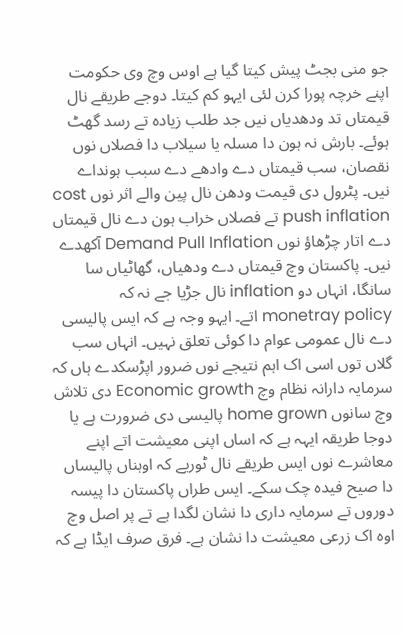جو منی بجٹ پیش کیتا گیا ہے اوس وچ وی حکومت اپنے خرچہ پورا کرن لئی ایہو کم کیتا۔ دوجے طریقے نال قیمتاں تد ودھدیاں نیں جد طلب زیادہ تے رسد گھٹ ہوئے۔ بارش نہ ہون دا مسلہ یا سیلاب دا فصلاں نوں نقصان، سب قیمتاں دے وادھے دے سبب ہونداے نیں۔ پٹرول دی قیمت ودھن نال پین والے اثر نوں cost push inflation تے فصلاں خراب ہون دے نال قیمتاں دے اتار چڑھاؤ نوں Demand Pull Inflation آکھدے نیں۔ پاکستان وچ قیمتاں دے ودھیاں، گھاٹیاں سا سانگا، انہاں دو inflation نال جڑیا جے نہ کہ monetray policy اتے۔ ایہو وجہ ہے کہ ایس پالیسی دے نال عمومی عوام دا کوئی تعلق نہیں۔ انہاں سب گلاں توں اسی اک اہم نتیجے نوں ضرور اپڑسکدے ہاں کہ سرمایہ دارانہ نظام وچ Economic growth دی تلاش وچ سانوں home grown پالیسی دی ضرورت ہے یا دوجا طریقہ ایہہ ہے کہ اساں اپنی معیشت اتے اپنے معاشرے نوں ایس طریقے نال ٹوریے کہ اوہناں پالیساں دا صیح فیدہ چک سکے۔ ایس طراں پاکستان دا پیسہ دوروں تے سرمایہ داری دا نشان لگدا ہے تے پر اصل وچ اوہ اک زرعی معیشت دا نشان ہے۔ فرق صرف ایڈا ہے کہ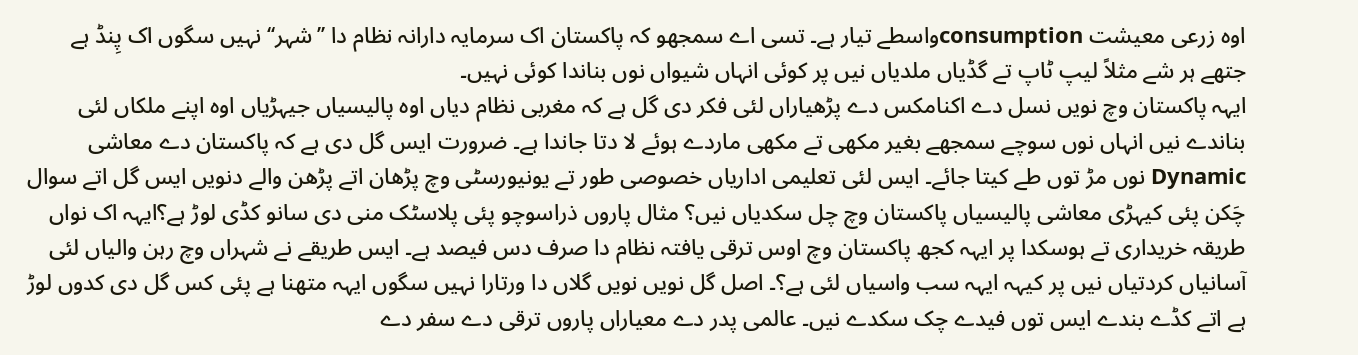اوہ زرعی معیشت consumptionواسطے تیار ہے۔ تسی اے سمجھو کہ پاکستان اک سرمایہ دارانہ نظام دا ’’شہر‘‘ نہیں سگوں اک پِنڈ ہے جتھے ہر شے مثلاً لیپ ٹاپ تے گڈیاں ملدیاں نیں پر کوئی انہاں شیواں نوں بناندا کوئی نہیں۔
ایہہ پاکستان وچ نویں نسل دے اکنامکس دے پڑھیاراں لئی فکر دی گل ہے کہ مغربی نظام دیاں اوہ پالیسیاں جیہڑیاں اوہ اپنے ملکاں لئی بناندے نیں انہاں نوں سوچے سمجھے بغیر مکھی تے مکھی ماردے ہوئے لا دتا جاندا ہے۔ ضرورت ایس گل دی ہے کہ پاکستان دے معاشی Dynamic نوں مڑ توں طے کیتا جائے۔ ایس لئی تعلیمی اداریاں خصوصی طور تے یونیورسٹی وچ پڑھان اتے پڑھن والے دنویں ایس گل اتے سوال چَکن پئی کیہڑی معاشی پالیسیاں پاکستان وچ چل سکدیاں نیں؟ مثال پاروں ذراسوچو پئی پلاسٹک منی دی سانو کڈی لوڑ ہے؟ایہہ اک نواں طریقہ خریداری تے ہوسکدا پر ایہہ کجھ پاکستان وچ اوس ترقی یافتہ نظام دا صرف دس فیصد ہے۔ ایس طریقے نے شہراں وچ رہن والیاں لئی آسانیاں کردتیاں نیں پر کیہہ ایہہ سب واسیاں لئی ہے؟۔ اصل گل نویں نویں گلاں دا ورتارا نہیں سگوں ایہہ متھنا ہے پئی کس گل دی کدوں لوڑ ہے اتے کڈے بندے ایس توں فیدے چک سکدے نیں۔ عالمی پدر دے معیاراں پاروں ترقی دے سفر دے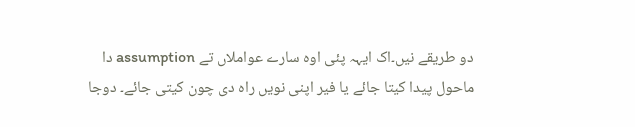دو طریقے نیں۔اک ایہہ پئی اوہ سارے عواملاں تے assumption دا ماحول پیدا کیتا جائے یا فیر اپنی نویں راہ دی چون کیتی جائے۔ دوجا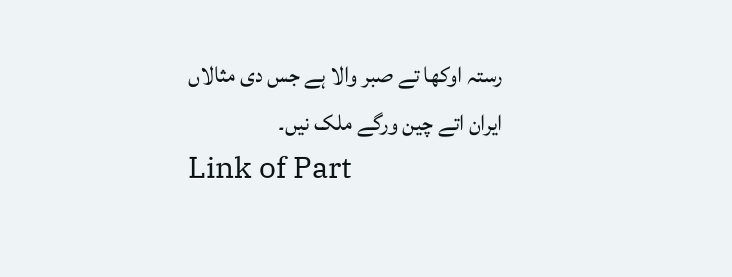رستہ اوکھا تے صبر والا ہے جس دی مثالاں ایران اتے چین ورگے ملک نیں۔
Link of Part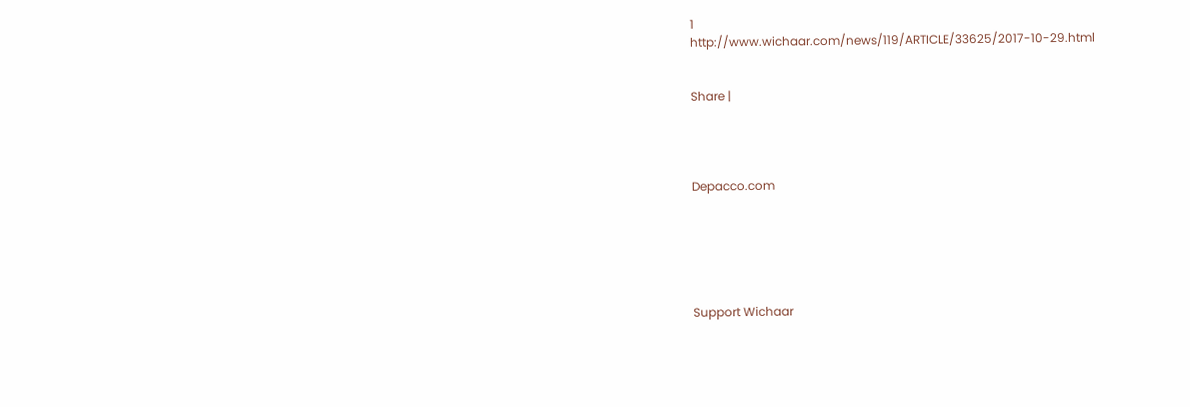1
http://www.wichaar.com/news/119/ARTICLE/33625/2017-10-29.html


Share |




Depacco.com






Support Wichaar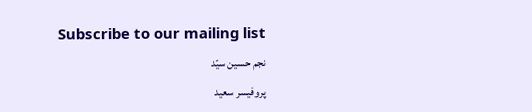Subscribe to our mailing list
نجم حسین سیّد
پروفیسر سعید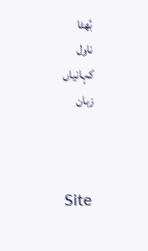بُھٹا
ناول
کہانیاں
زبان



Site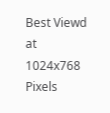Best Viewd at 1024x768 Pixels